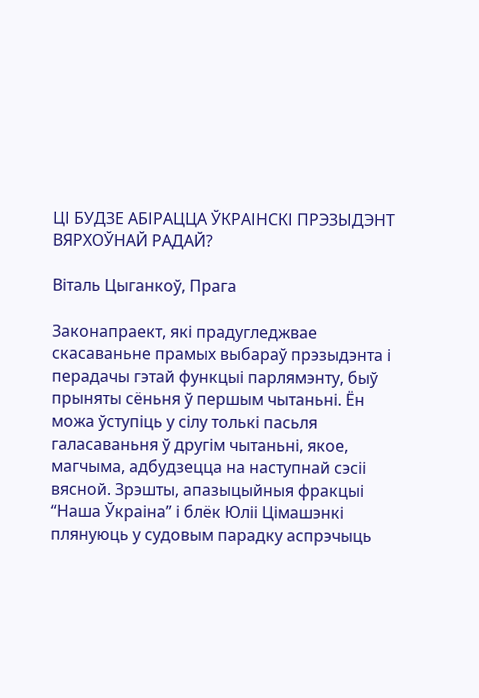ЦІ БУДЗЕ АБІРАЦЦА ЎКРАІНСКІ ПРЭЗЫДЭНТ ВЯРХОЎНАЙ РАДАЙ?

Віталь Цыганкоў, Прага

Законапраект, які прадугледжвае скасаваньне прамых выбараў прэзыдэнта і перадачы гэтай функцыі парлямэнту, быў прыняты сёньня ў першым чытаньні. Ён можа ўступіць у сілу толькі пасьля галасаваньня ў другім чытаньні, якое, магчыма, адбудзецца на наступнай сэсіі вясной. Зрэшты, апазыцыйныя фракцыі “Наша Ўкраіна” і блёк Юліі Цімашэнкі плянуюць у судовым парадку аспрэчыць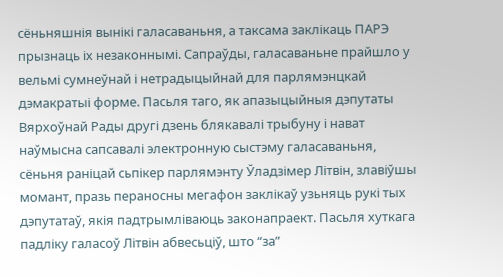сёньняшнія вынікі галасаваньня, а таксама заклікаць ПАРЭ прызнаць іх незаконнымі. Сапраўды, галасаваньне прайшло у вельмі сумнеўнай і нетрадыцыйнай для парлямэнцкай дэмакратыі форме. Пасьля таго, як апазыцыйныя дэпутаты Вярхоўнай Рады другі дзень блякавалі трыбуну і нават наўмысна сапсавалі электронную сыстэму галасаваньня, сёньня раніцай сьпікер парлямэнту Ўладзімер Літвін, злавіўшы момант, празь пераносны мегафон заклікаў узьняць рукі тых дэпутатаў, якія падтрымліваюць законапраект. Пасьля хуткага падліку галасоў Літвін абвесьціў, што “за”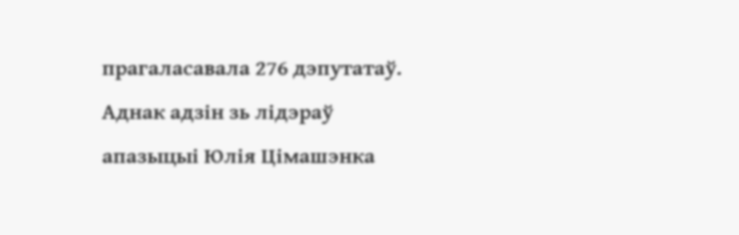прагаласавала 276 дэпутатаў. Аднак адзін зь лідэраў апазыцыі Юлія Цімашэнка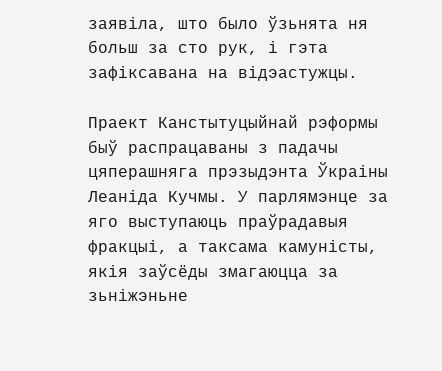заявіла, што было ўзьнята ня больш за сто рук, і гэта зафіксавана на відэастужцы.

Праект Канстытуцыйнай рэформы быў распрацаваны з падачы цяперашняга прэзыдэнта Ўкраіны Леаніда Кучмы. У парлямэнце за яго выступаюць праўрадавыя фракцыі, а таксама камуністы, якія заўсёды змагаюцца за зьніжэньне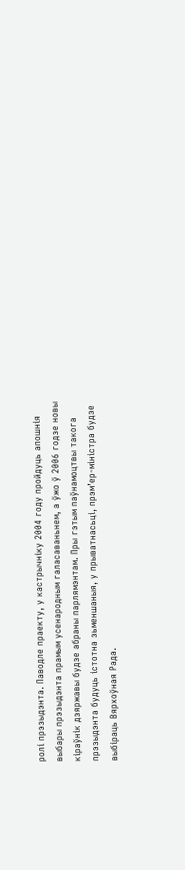ролі прэзыдэнта. Паводле праекту, у кастрычніку 2004 году пройдуць апошнія выбары прэзыдэнта прамым усенародным галасаваньнем, а ўжо ў 2006 годзе новы кіраўнік дзяржавы будзе абраны парлямэнтам. Пры гэтым паўнамоцтвы такога прэзыдэнта будуць істотна зьменшаныя, у прыватнасьці, прэм’ер-міністра будзе выбіраць Вярхоўная Рада.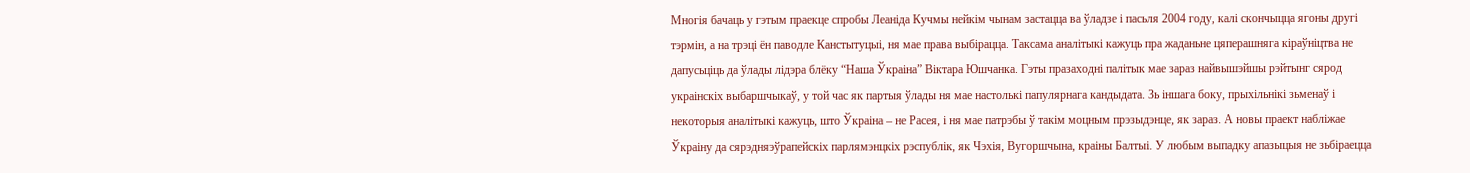Многія бачаць у гэтым праекце спробы Леаніда Кучмы нейкім чынам застацца ва ўладзе і пасьля 2004 году, калі скончыцца ягоны другі тэрмін, а на трэці ён паводле Канстытуцыі, ня мае права выбірацца. Таксама аналітыкі кажуць пра жаданьне цяперашняга кіраўніцтва не дапусьціць да ўлады лідэра блёку “Наша Ўкраіна” Віктара Юшчанка. Гэты празаходні палітык мае зараз найвышэйшы рэйтынг сярод украінскіх выбаршчыкаў, у той час як партыя ўлады ня мае настолькі папулярнага кандыдата. Зь іншага боку, прыхільнікі зьменаў і некоторыя аналітыкі кажуць, што Ўкраіна – не Расея, і ня мае патрэбы ў такім моцным прэзыдэнце, як зараз. А новы праект набліжае Ўкраіну да сярэдняэўрапейскіх парлямэнцкіх рэспублік, як Чэхія, Вугоршчына, краіны Балтыі. У любым выпадку апазыцыя не зьбіраецца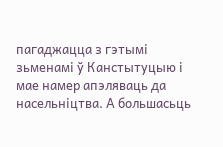пагаджацца з гэтымі зьменамі ў Канстытуцыю і мае намер апэляваць да насельніцтва. А большасьць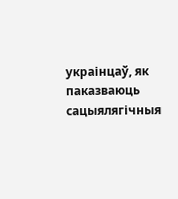украінцаў, як паказваюць сацыялягічныя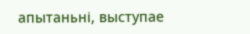апытаньні, выступае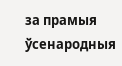за прамыя ўсенародныя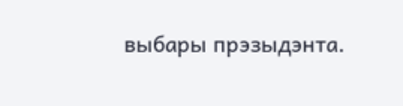выбары прэзыдэнта.